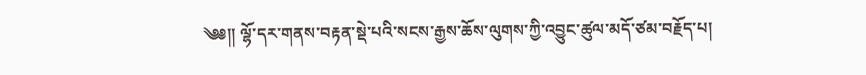༄༅།། ལྷོ་དར་གནས་བརྟན་སྡེ་པའི་སངས་རྒྱས་ཆོས་ལུགས་ཀྱི་འབྱུང་ཚུལ་མདོ་ཙམ་བརྗོད་པ།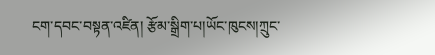ངག་དབང་བསྟན་འཛིན། རྩོམ་སྒྲིག་པ།ཡོང་ཁུངས།ཀྲུང་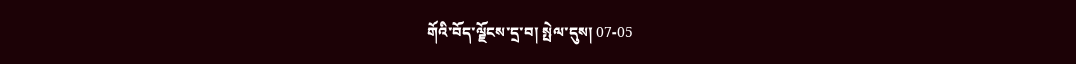གོའི་བོད་ལྗོངས་དྲ་བ། སྤེལ་དུས། 07-05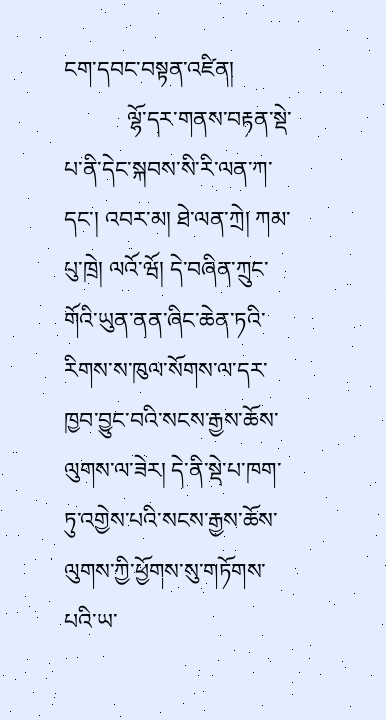ངག་དབང་བསྟན་འཛིན།
           ལྷོ་དར་གནས་བརྟན་སྡེ་པ་ནི་དེང་སྐབས་སི་རི་ལན་ཀ་དང་། འབར་མ། ཐེ་ལན་ཀྲེ། ཀམ་པུ་ཁྲེ། ལའོ་ཝོ། དེ་བཞིན་ཀྲུང་གོའི་ཡུན་ནན་ཞིང་ཆེན་ཏའི་རིགས་ས་ཁུལ་སོགས་ལ་དར་ཁྱབ་བྱུང་བའི་སངས་རྒྱས་ཆོས་ལུགས་ལ་ཟེར། དེ་ནི་སྡེ་པ་ཁག་ཏུ་འགྱེས་པའི་སངས་རྒྱས་ཆོས་ལུགས་ཀྱི་ཕྱོགས་སུ་གཏོགས་པའི་ཡ་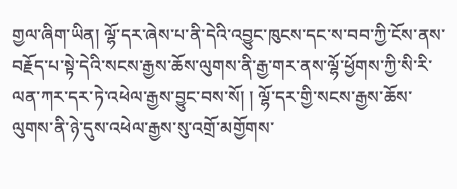གྱལ་ཞིག་ཡིན། ལྷོ་དར་ཞེས་པ་ནི་དེའི་འབྱུང་ཁུངས་དང་ས་བབ་ཀྱི་ངོས་ནས་བརྗོད་པ་སྟེ་དེའི་སངས་རྒྱས་ཆོས་ལུགས་ནི་རྒྱ་གར་ནས་ལྷོ་ཕྱོགས་ཀྱི་སི་རི་ལན་ཀར་དར་ཏེ་འཕེལ་རྒྱས་བྱུང་བས་སོ། ། ལྷོ་དར་གྱི་སངས་རྒྱས་ཆོས་ལུགས་ནི་ཉེ་དུས་འཕེལ་རྒྱས་སུ་འགྲོ་མགྱོགས་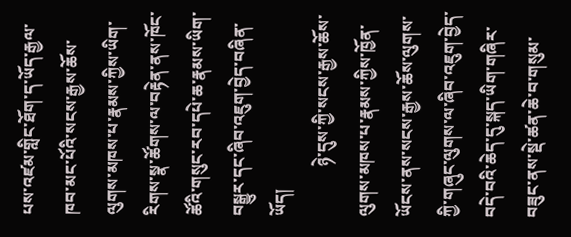པས་འཛམ་གླིང་ཐོག་ད་ཡོད་རྒྱལ་ཁབ་མང་པོའི་སངས་རྒྱས་ཆོས་ལུགས་མཁས་པ་རྣམས་ཀྱིས་ཡིག་རིགས་སྣ་ཚོགས་ལ་བརྟེན་ནས་ཁོང་ཚོའི་གསུང་རབ་དཔེ་ཆ་རྣམས་ཡིག་བསྒྱུར་དང་ཞིབ་འཇུག་བྱེད་བཞིན་ཡོད།
            ཉེ་དུས་ཀྱི་སངས་རྒྱས་ཆོས་ལུགས་མཁས་པ་རྣམས་ཀྱིས་ཁྱོན་ཡོངས་ནས་སངས་རྒྱས་ཆོས་ལུགས་ཀྱི་གཞུང་ལུགས་ལ་ཞིབ་འཇུག་བྱེད་བདེ་བའི་ཆེད་དུ་སྐད་ཡིག་གཞིར་བཟུང་ནས་སྡེ་ཚན་ཆེ་བ་གསུམ་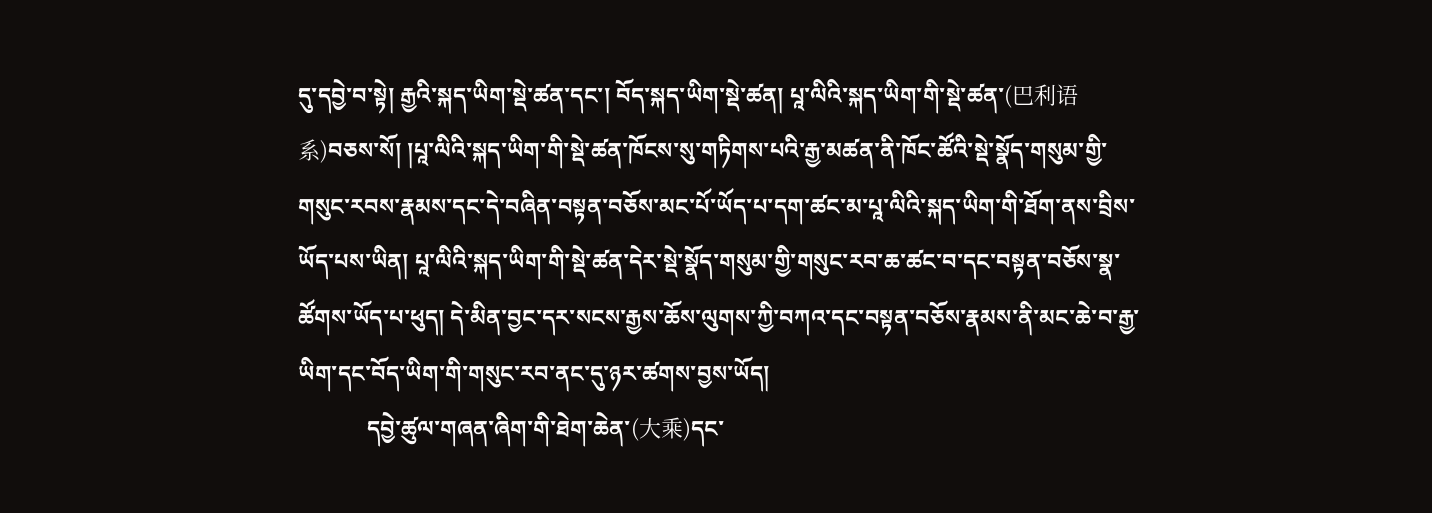དུ་དབྱེ་བ་སྟེ། རྒྱའི་སྐད་ཡིག་སྡེ་ཚན་དང་། བོད་སྐད་ཡིག་སྡེ་ཚན། པཱ་ལིའི་སྐད་ཡིག་གི་སྡེ་ཚན་(巴利语系)བཅས་སོ། །པཱ་ལིའི་སྐད་ཡིག་གི་སྡེ་ཚན་ཁོངས་སུ་གཏིགས་པའི་རྒྱ་མཚན་ནི་ཁོང་ཚོའི་སྡེ་སྣོད་གསུམ་གྱི་གསུང་རབས་རྣམས་དང་དེ་བཞིན་བསྟན་བཅོས་མང་པོ་ཡོད་པ་དག་ཚང་མ་པཱ་ལིའི་སྐད་ཡིག་གི་ཐོག་ནས་བྲིས་ཡོད་པས་ཡིན། པཱ་ལིའི་སྐད་ཡིག་གི་སྡེ་ཚན་དེར་སྡེ་སྣོད་གསུམ་གྱི་གསུང་རབ་ཆ་ཚང་བ་དང་བསྟན་བཅོས་སྣ་ཚོགས་ཡོད་པ་ཕུད། དེ་མིན་བྱང་དར་སངས་རྒྱས་ཆོས་ལུགས་ཀྱི་བཀའ་དང་བསྟན་བཅོས་རྣམས་ནི་མང་ཆེ་བ་རྒྱ་ཡིག་དང་བོད་ཡིག་གི་གསུང་རབ་ནང་དུ་ཉར་ཚགས་བྱས་ཡོད།
            དབྱེ་ཚུལ་གཞན་ཞིག་གི་ཐེག་ཆེན་(大乘)དང་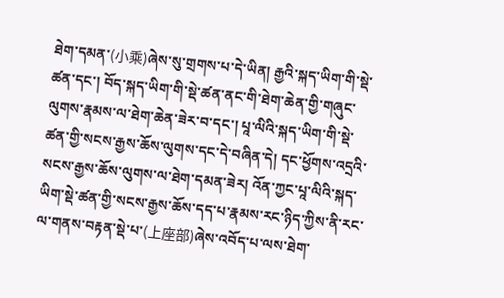ཐེག་དམན་(小乘)ཞེས་སུ་གྲགས་པ་དེ་ཡིན། རྒྱའི་སྐད་ཡིག་གི་སྡེ་ཚན་དང་། བོད་སྐད་ཡིག་གི་སྡེ་ཚན་ནང་གི་ཐེག་ཆེན་གྱི་གཞུང་ལུགས་རྣམས་ལ་ཐེག་ཆེན་ཟེར་བ་དང་། པཱ་ལིའི་སྐད་ཡིག་གི་སྡེ་ཚན་གྱི་སངས་རྒྱས་ཆོས་ལུགས་དང་དེ་བཞིན་དེ། དང་ཕྱོགས་འདྲའི་སངས་རྒྱས་ཆོས་ལུགས་ལ་ཐེག་དམན་ཟེར། འོན་ཀྱང་པཱ་ལིའི་སྐད་ཡིག་སྡེ་ཚན་གྱི་སངས་རྒྱས་ཆོས་དད་པ་རྣམས་རང་ཉིད་ཀྱིས་ནི་རང་ལ་གནས་བརྟན་སྡེ་པ་(上座部)ཞེས་འབོད་པ་ལས་ཐེག་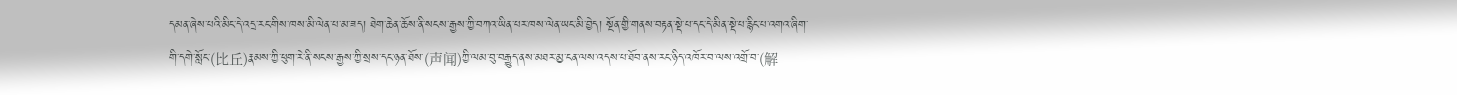དམན་ཞེས་པའི་མིང་དེ་འདྲ་རང་གིས་ཁས་མི་ལེན་པ་མ་ཟད། ཐེག་ཆེན་ཆོས་ནི་སངས་རྒྱས་ཀྱི་བཀའ་ཡིན་པར་ཁས་ལེན་ཡང་མི་བྱེད། སྔོན་གྱི་གནས་བརྟན་སྡེ་པ་དང་དེ་མིན་སྡེ་པ་རྙིང་པ་འགའ་ཞིག་གི་དགེ་སློང་(比丘)རྣམས་ཀྱི་ཕུག་རེ་ནི་སངས་རྒྱས་ཀྱི་སྲས་དང་ཉན་ཐོས་(声闻)ཀྱི་ལམ་བུ་བརྒྱུད་ནས་མཐར་མྱ་ངན་ལས་འདས་པ་ཐོབ་ནས་རང་ཉིད་འཁོར་བ་ལས་འགྲོ་བ་(解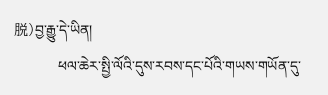脱)བྱ་རྒྱུ་དེ་ཡིན།
            ཕལ་ཆེར་སྤྱི་ལོའི་དུས་རབས་དང་པོའི་གཡས་གཡོན་དུ་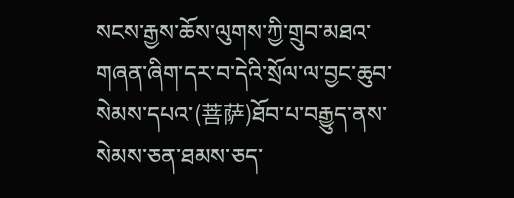སངས་རྒྱས་ཆོས་ལུགས་ཀྱི་གྲུབ་མཐའ་གཞན་ཞིག་དར་བ་དེའི་སྲོལ་ལ་བྱང་ཆུབ་སེམས་དཔའ་(菩萨)ཐོབ་པ་བརྒྱུད་ནས་སེམས་ཅན་ཐམས་ཅད་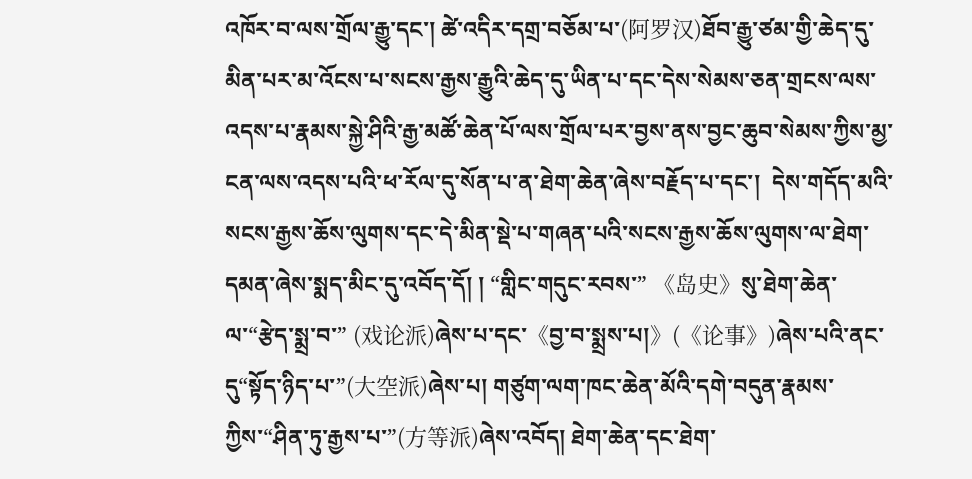འཁོར་བ་ལས་གྲོལ་རྒྱུ་དང་། ཚེ་འདིར་དགྲ་བཅོམ་པ་(阿罗汉)ཐོབ་རྒྱུ་ཙམ་གྱི་ཆེད་དུ་མིན་པར་མ་འོངས་པ་སངས་རྒྱས་རྒྱུའི་ཆེད་དུ་ཡིན་པ་དང་དེས་སེམས་ཅན་གྲངས་ལས་འདས་པ་རྣམས་སྐྱེ་ཤིའི་རྒྱ་མཚོ་ཆེན་པོ་ལས་གྲོལ་པར་བྱས་ནས་བྱང་ཆུབ་སེམས་ཀྱིས་མྱ་ངན་ལས་འདས་པའི་ཕ་རོལ་དུ་སོན་པ་ན་ཐེག་ཆེན་ཞེས་བརྗོད་པ་དང་།  དེས་གདོད་མའི་སངས་རྒྱས་ཆོས་ལུགས་དང་དེ་མིན་སྡེ་པ་གཞན་པའི་སངས་རྒྱས་ཆོས་ལུགས་ལ་ཐེག་དམན་ཞེས་སྨད་མིང་དུ་འབོད་དོ། ། “གླིང་གདུང་རབས་” 《岛史》སུ་ཐེག་ཆེན་ལ་“རྩེད་སྨྲ་བ་” (戏论派)ཞེས་པ་དང་《བྱ་བ་སྨྲས་པ།》(《论事》)ཞེས་པའི་ནང་དུ“སྟོད་ཉིད་པ་”(大空派)ཞེས་པ། གཙུག་ལག་ཁང་ཆེན་མོའི་དགེ་བདུན་རྣམས་ཀྱིས་“ཤིན་ཏུ་རྒྱས་པ་”(方等派)ཞེས་འབོད། ཐེག་ཆེན་དང་ཐེག་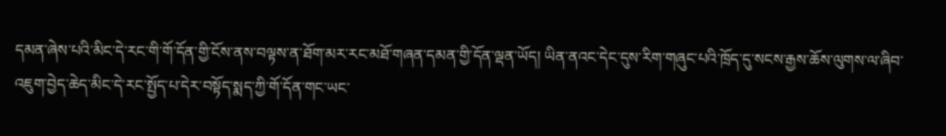དམན་ཞེས་པའི་མིང་དེ་རང་གི་གོ་དོན་གྱི་ངོས་ནས་བལྟས་ན་ཐོག་མར་རང་མཐོ་གཞན་དམན་གྱི་དོན་ལྡན་ཡོད། ཡིན་ནའང་དེང་དུས་རིག་གཞུང་པའི་ཁྲོད་དུ་སངས་རྒྱས་ཆོས་ལུགས་ལ་ཞིབ་འཇུག་བྱེད་ཆེད་མིང་དེ་རང་སྤྱོད་པ་དེར་བསྟོད་སྨད་ཀྱི་གོ་དོན་གང་ཡང་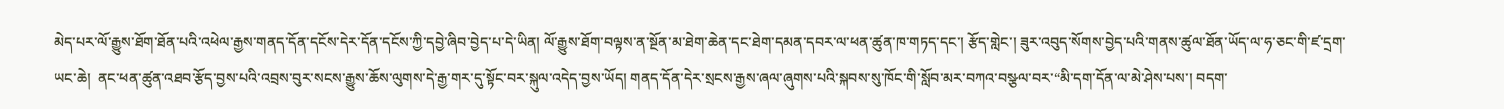མེད་པར་ལོ་རྒྱུས་ཐོག་ཐོན་པའི་འཕེལ་རྒྱས་གནད་དོན་དངོས་དེར་དོན་དངོས་ཀྱི་དབྱེ་ཞིབ་བྱེད་པ་དེ་ཡིན། ལོ་རྒྱུས་ཐོག་བལྟས་ན་སྔོན་མ་ཐེག་ཆེན་དང་ཐེག་དམན་དབར་ལ་ཕན་ཚུན་ཁ་གཏད་དང་། རྩོད་གླེང་། ཟུར་འབུད་སོགས་བྱེད་པའི་གནས་ཚུལ་ཐོན་ཡོད་ལ་ཧ་ཅང་གི་ཛ་དྲག་ཡང་ཆེ།  ནང་ཕན་ཚུན་འཐབ་རྩོད་བྱས་པའི་འབྲས་བུར་སངས་རྒྱུས་ཆོས་ལུགས་དེ་རྒྱ་གར་དུ་སྟོང་བར་སྐུལ་འདེད་བྱས་ཡོད། གནད་དོན་དེར་སྲངས་རྒྱས་ཞལ་ཞུགས་པའི་སྐབས་སུ་ཁོང་གི་སློབ་མར་བཀའ་བསྩལ་བར་“མི་དག་དོན་ལ་མེ་ཤེས་པས་། བདག་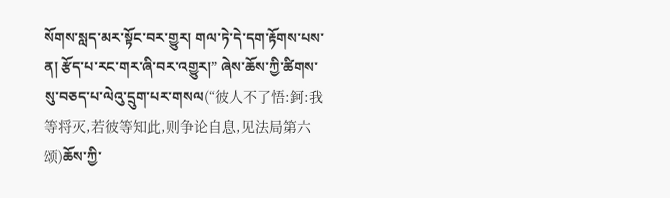སོགས་སླད་མར་སྟོང་བར་གྱུར། གལ་ཏེ་དེ་དག་རྟོགས་པས་ན། རྩོད་པ་རང་གར་ཞི་བར་འགྱུར།” ཞེས་ཆོས་ཀྱི་ཚིགས་སུ་བཅད་པ་ལེའུ་དྲུག་པར་གསལ(“彼人不了悟:鈳:我等将灭,若彼等知此,则争论自息,见法局第六颂)ཆོས་ཀྱི་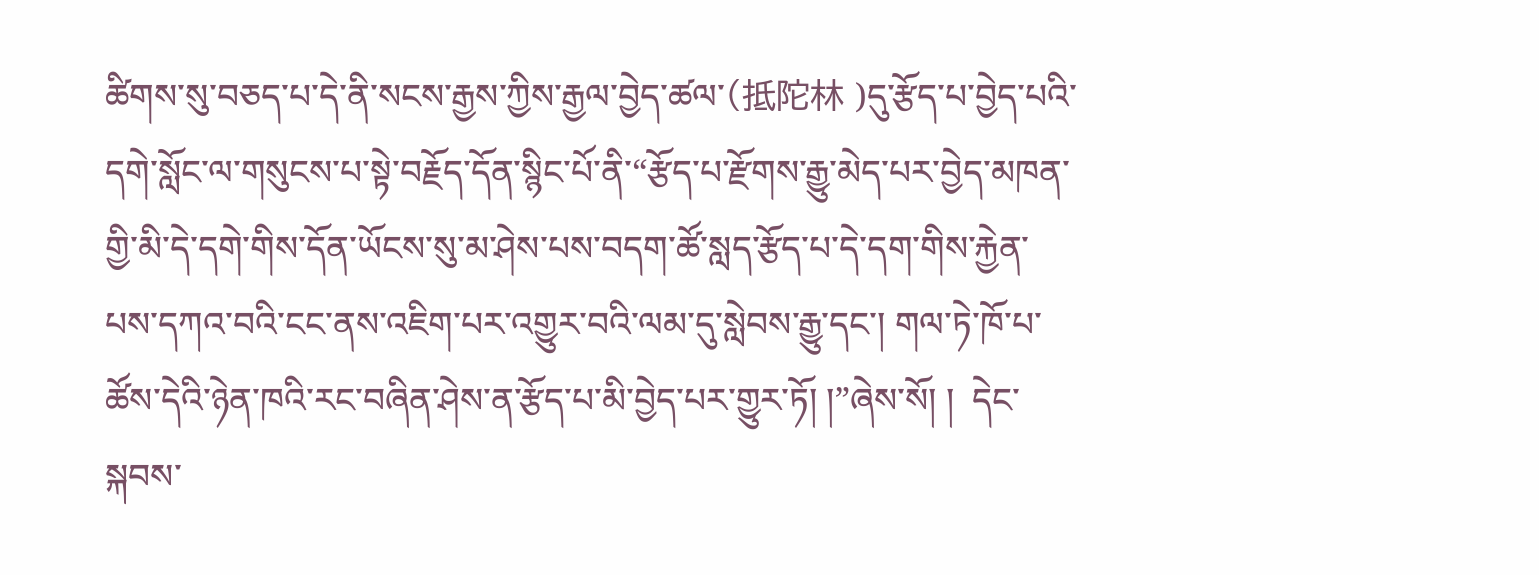ཚིགས་སུ་བཅད་པ་དེ་ནི་སངས་རྒྱས་ཀྱིས་རྒྱལ་བྱེད་ཚལ་(抵陀林 )དུ་རྩོད་པ་བྱེད་པའི་དགེ་སློང་ལ་གསུངས་པ་སྟེ་བརྗོད་དོན་སྙིང་པོ་ནི་“རྩོད་པ་རྫོགས་རྒྱུ་མེད་པར་བྱེད་མཁན་གྱི་མི་དེ་དགེ་གིས་དོན་ཡོངས་སུ་མ་ཤེས་པས་བདག་ཚོ་སླད་རྩོད་པ་དེ་དག་གིས་རྐྱེན་པས་དཀའ་བའི་ངང་ནས་འཇིག་པར་འགྱུར་བའི་ལམ་དུ་སླེབས་རྒྱུ་དང་། གལ་ཏེ་ཁོ་པ་ཚོས་དེའི་ཉེན་ཁའི་རང་བཞིན་ཤེས་ན་རྩོད་པ་མི་བྱེད་པར་གྱུར་ཏོ། །”ཞེས་སོ། །  དེང་སྐབས་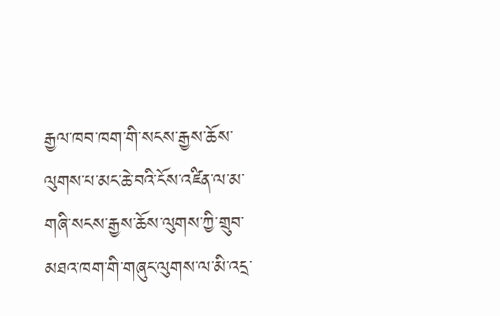རྒྱལ་ཁབ་ཁག་གི་སངས་རྒྱས་ཆོས་ལུགས་པ་མང་ཆེ་བའི་ངོས་འཛིན་ལ་མ་གཞི་སངས་རྒྱས་ཆོས་ལུགས་ཀྱི་གྲུབ་མཐའ་ཁག་གི་གཞུང་ལུགས་ལ་མི་འདྲ་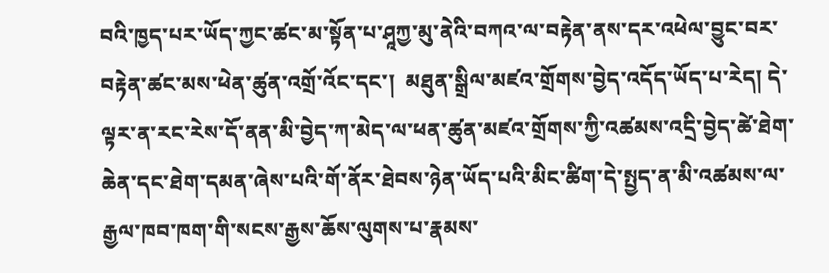བའི་ཁྱད་པར་ཡོད་ཀྱང་ཚང་མ་སྟོན་པ་ཤཱཀྱ་མུ་ནེའི་བཀའ་ལ་བརྟེན་ནས་དར་འཕེལ་བྱུང་བར་བརྟེན་ཚང་མས་ཕེན་ཚུན་འགྲོ་འོང་དང་།  མཐུན་སྒྲིལ་མཛའ་གྲོགས་བྱེད་འདོད་ཡོད་པ་རེད། དེ་ལྟར་ན་རང་རེས་དོ་ནན་མི་བྱེད་ཀ་མེད་ལ་ཕན་ཚུན་མཛའ་གྲོགས་ཀྱི་འཚམས་འདྲི་བྱེད་ཚེ་ཐེག་ཆེན་དང་ཐེག་དམན་ཞེས་པའི་གོ་ནོར་ཐེབས་ཉེན་ཡོད་པའི་མིང་ཚིག་དེ་སྤྱད་ན་མི་འཚམས་ལ་རྒྱལ་ཁབ་ཁག་གི་སངས་རྒྱས་ཆོས་ལུགས་པ་རྣམས་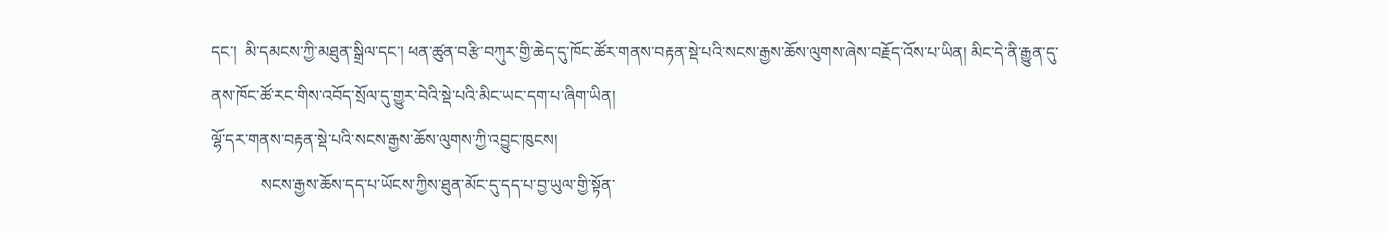དང་།  མི་དམངས་ཀྱི་མཐུན་སྒྲིལ་དང་། ཕན་ཚུན་བརྩི་བཀུར་གྱི་ཆེད་དུ་ཁོང་ཚོར་གནས་བརྟན་སྡེ་པའི་སངས་རྒྱས་ཆོས་ལུགས་ཞེས་བརྗོད་འོས་པ་ཡིན། མིང་དེ་ནི་རྒྱུན་དུ་ནས་ཁོང་ཚོ་རང་གིས་འབོད་སྲོལ་དུ་གྱུར་བེའི་སྡེ་པའི་མིང་ཡང་དག་པ་ཞིག་ཡིན།
ལྷོ་དར་གནས་བརྟན་སྡེ་པའི་སངས་རྒྱས་ཆོས་ལུགས་ཀྱི་འབྱུང་ཁུངས།
            སངས་རྒྱས་ཆོས་དད་པ་ཡོངས་ཀྱིས་ཐུན་མོང་དུ་དད་པ་བྱ་ཡུལ་གྱི་སྟོན་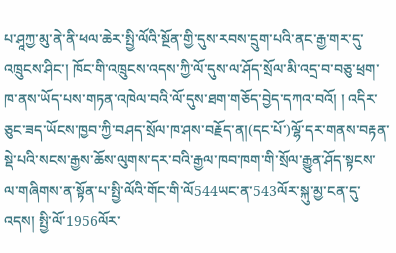པ་ཤཱཀྱ་མུ་ནེ་ནི་ཕལ་ཆེར་སྤྱི་ལོའི་སྔོན་གྱི་དུས་རབས་དྲུག་པའི་ནང་རྒྱ་གར་དུ་འཁྲུངས་ཤིང་། ཁོང་གི་འཁྲུངས་འདས་ཀྱི་ལོ་དུས་ལ་ཤོད་སྲོལ་མི་འདྲ་བ་བཅུ་ཕྲག་ཁ་ནས་ཡོད་པས་གཏན་འཁེལ་བའི་ལོ་དུས་ཐག་གཅོད་བྱེད་དཀའ་བའོ། ། འདིར་ཅུང་ཟད་ཡོངས་ཁྱབ་ཀྱི་བཤད་སྲོལ་ཁ་ཤས་བརྗོད་ན།(དང་པོ་)ལྷོ་དར་གནས་བརྟན་སྡེ་པའི་སངས་རྒྱས་ཆོས་ལུགས་དར་བའི་རྒྱལ་ཁབ་ཁག་གི་སྲོལ་རྒྱུན་ཤོད་སྟངས་ལ་གཞིགས་ན་སྟོན་པ་སྤྱི་ལོའི་གོང་གི་ལོ544ཡང་ན་543ལོར་སྐུ་མྱ་ངན་དུ་འདས། སྤྱི་ལོ་1956ལོར་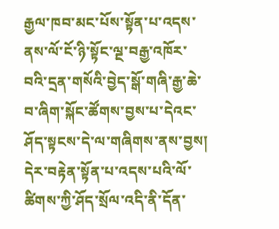རྒྱལ་ཁབ་མང་པོས་སྟོན་པ་འདས་ནས་ལོ་ངོ་ཉི་སྟོང་ལྔ་བརྒྱ་འཁོར་བའི་དྲན་གསོའི་བྱེད་སྒོ་གཞི་རྒྱ་ཆེ་བ་ཞིག་སྐོང་ཚོགས་བྱས་པ་དེའང་ཤོད་སྟངས་དེ་ལ་གཞིགས་ནས་བྱས། དེར་བརྟེན་སྟོན་པ་འདས་པའི་ལོ་ཚིགས་ཀྱི་ཤོད་སྲོལ་འདི་ནི་དོན་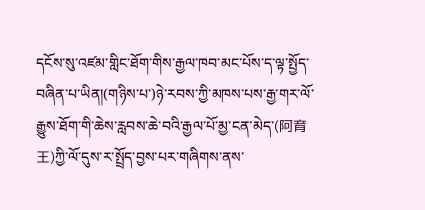དངོས་སུ་འཛམ་གླིང་ཐོག་གིས་རྒྱལ་ཁབ་མང་པོས་ད་ལྟ་སྤྱོད་བཞིན་པ་ཡིན།(གཉིས་པ་)ཉེ་རབས་ཀྱི་མཁས་པས་རྒྱ་གར་ལོ་རྒྱུས་ཐོག་གི་ཆེས་རླབས་ཆེ་བའི་རྒྱལ་པོ་མྱ་ངན་མེད་(阿育王)ཀྱི་ལོ་དུས་ར་སྤྲོད་བྱས་པར་གཞིགས་ནས་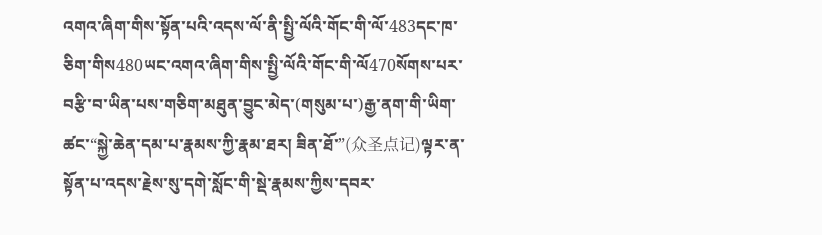འགའ་ཞིག་གིས་སྟོན་པའི་འདས་ལོ་ནི་སྤྱི་ལོའི་གོང་གི་ལོ་483དང་ཁ་ཅིག་གིས480ཡང་འགའ་ཞིག་གིས་སྤྱི་ལོའི་གོང་གི་ལོ470སོགས་པར་བརྩི་བ་ཡིན་པས་གཅིག་མཐུན་བྱུང་མེད་(གསུམ་པ་)རྒྱ་ནག་གི་ཡིག་ཚང་“སྐྱེ་ཆེན་དམ་པ་རྣམས་ཀྱི་རྣམ་ཐར། ཟིན་ཐོ་”(众圣点记)ལྟར་ན་སྟོན་པ་འདས་རྗེས་སུ་དགེ་སློང་གི་སྡེ་རྣམས་ཀྱིས་དབར་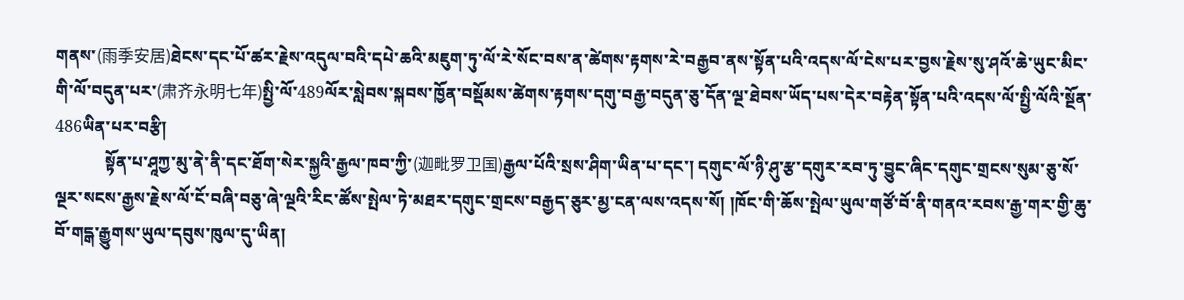གནས་(雨季安居)ཐེངས་དང་པོ་ཚར་རྗེས་འདུལ་བའི་དཔེ་ཆའི་མཇུག་ཏུ་ལོ་རེ་སོང་བས་ན་ཚེགས་རྟགས་རེ་བརྒྱབ་ནས་སྟོན་པའི་འདས་ལོ་ངེས་པར་བྱས་རྗེས་སུ་ཤའོ་ཆེ་ཡུང་མིང་གི་ལོ་བདུན་པར་(肃齐永明七年)སྤྱི་ལོ་489ལོར་སླེབས་སྐབས་ཁྱོན་བསྡོམས་ཚེགས་རྟགས་དགུ་བརྒྱ་བདུན་ཅུ་དོན་ལྔ་ཐེབས་ཡོད་པས་དེར་བརྟེན་སྟོན་པའི་འདས་ལོ་སྤྱི་ལོའི་སྔོན་486ཡིན་པར་བརྩི།
            སྟོན་པ་ཤཱཀྱ་མུ་ནེ་ནི་དང་ཐོག་སེར་སྐྱའི་རྒྱལ་ཁབ་ཀྱི་(迦毗罗卫国)རྒྱལ་པོའི་སྲས་ཤིག་ཡིན་པ་དང་། དགུང་ལོ་ཉི་ཤུ་རྩ་དགུར་རབ་ཏུ་བྱུང་ཞིང་དགུང་གྲངས་སུམ་ཅུ་སོ་ལྔར་སངས་རྒྱས་རྗེས་ལོ་ངོ་བཞི་བཅུ་ཞེ་ལྔའི་རིང་ཚོས་སྤེལ་ཏེ་མཐར་དགུང་གྲངས་བརྒྱད་ཅུར་མྱ་ངན་ལས་འདས་སོ། །ཁོང་གི་ཆོས་སྤེལ་ཡུལ་གཙོ་བོ་ནི་གནའ་རབས་རྒྱ་གར་གྱི་ཆུ་བོ་གདྒ་རྒྱུགས་ཡུལ་དབུས་ཁུལ་དུ་ཡིན།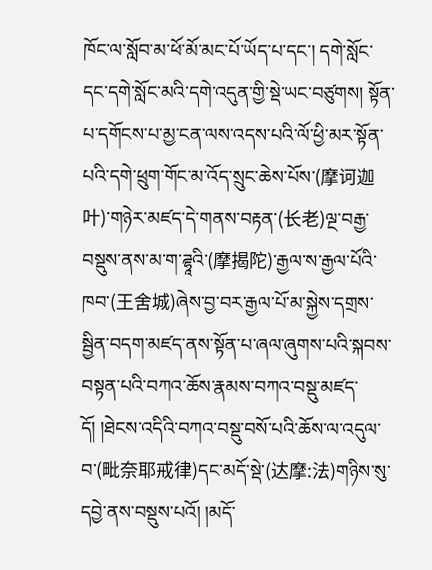ཁོང་ལ་སློབ་མ་ཕོ་མོ་མང་པོ་ཡོད་པ་དང་། དགེ་སློང་དང་དགེ་སློང་མའི་དགེ་འདུན་གྱི་སྡེ་ཡང་བཙུགས། སྟོན་པ་དགོངས་པ་མྱ་ངན་ལས་འདས་པའི་ལོ་ཕྱི་མར་སྟོན་པའི་དགེ་ཕྲུག་གོང་མ་འོད་སྲུང་ཆེས་པོས་(摩诃迦叶)་གཉེར་མཛད་དེ་གནས་བརྟན་(长老)ལྔ་བརྒྱ་བསྡུས་ནས་མ་ག་ཌྷཱའི་(摩揭陀)་རྒྱལ་ས་རྒྱལ་པོའི་ཁབ་(王舍城)ཞེས་བྱ་བར་རྒྱལ་པོ་མ་སྐྱེས་དགྲས་སྦྱིན་བདག་མཛད་ནས་སྟོན་པ་ཞལ་ཞུགས་པའི་སྐབས་བསྟན་པའི་བཀའ་ཆོས་རྣམས་བཀའ་བསྡུ་མཛད་དོ། །ཐེངས་འདིའི་བཀའ་བསྡུ་བསོ་པའི་ཆོས་ལ་འདུལ་བ་(毗奈耶戒律)དང་མདོ་སྡེ་(达摩:法)གཉིས་སུ་དབྱེ་ནས་བསྡུས་པའོ། །མདོ་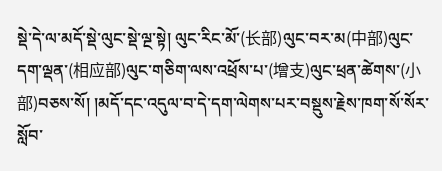སྡེ་དེ་ལ་མདོ་སྡེ་ལུང་སྡེ་ལྔ་སྟེ། ལུང་རིང་མོ་(长部)ལུང་བར་མ(中部)ལུང་དག་ལྡན་(相应部)ལུང་གཅིག་ལས་འཕྲོས་པ་(增支)ལུང་ཕྲན་ཚེགས་(小部)བཅས་སོ། །མདོ་དང་འདུལ་བ་དེ་དག་ལེགས་པར་བསྡུས་རྗེས་ཁག་སོ་སོར་སློབ་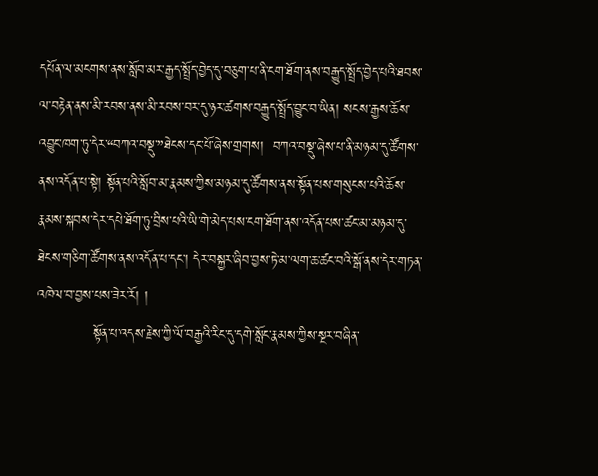དཔོན་ལ་མངགས་ནས་སློབ་མར་རྒྱད་སྤྲོད་བྱེད་དུ་བཅུག་པ་ནི་ངག་ཐོག་ནས་བརྒྱུད་སྤྲོད་བྱེད་པའི་ཐབས་ལ་བརྟེན་ནས་མི་རབས་ནས་མི་རབས་བར་དུ་ཉར་ཚགས་བརྒྱུད་སྤྲོད་བྱུང་བ་ཡིན། སངས་རྒྱས་ཆོས་འབྱུང་ཁག་ཏུ་དེར་“བཀའ་བསྡུ་”ཐེངས་དང་པོ་ཞེས་གྲགས།  བཀའ་བསྡུ་ཞེས་པ་ནི་མཉམ་དུ་ཚོགས་ནས་འདོན་པ་སྟེ། སྟོན་པའི་སློབ་མ་རྣམས་ཀྱིས་མཉམ་དུ་ཚོགས་ནས་སྟོན་པས་གསུངས་པའི་ཆོས་རྣམས་སྐབས་དེར་དཔེ་ཐོག་ཏུ་བྲིས་པའི་ཡི་གེ་མེད་པས་ངག་ཐོག་ནས་འདོན་པས་ཚང་མ་མཉམ་དུ་ཐེངས་གཅིག་ཚོགས་ནས་འདོན་པ་དང་། དེར་བསྐྱར་ཞིབ་བྱས་ཏེ་མ་ལག་ཆ་ཚང་བའི་སྒོ་ནས་དེར་གཏན་འཁེལ་བ་བྱས་པས་ཟེར་རོ། །
            སྟོན་པ་འདས་རྗེས་ཀྱི་ལོ་བརྒྱའི་རིང་དུ་དགེ་སློང་རྣམས་ཀྱིས་སྔར་བཞིན་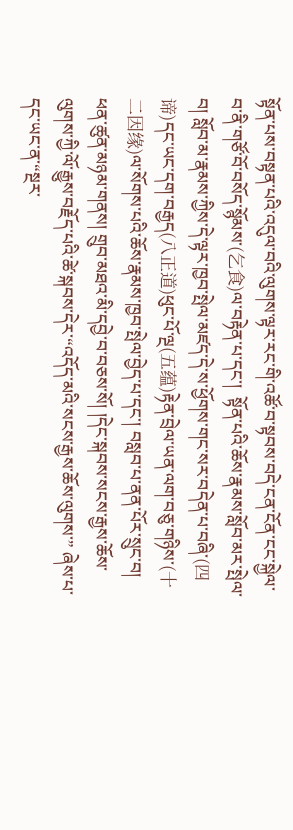སྟོན་པས་བསྟན་པའི་འདུལ་བའི་ལུགས་ལྟར་རང་གི་འཚོ་བ་སྟབས་བདེ་ངན་ངོན་ངང་སྐྱེལ་བ་ནི་གཙོ་བོ་བསོད་སྙོམས་(乞食)ལ་བརྟེན་པ་དང་།  སྟོན་པའི་ཆོས་རྣམས་སློབ་མར་སྤེལ་བ། སློབ་མ་རྣམས་ཀྱིས་དེ་ལྟར་ཁྱབ་སྤེལ་མཛད་དེ་ས་ཕྱོགས་གང་སར་བདེན་པ་བཞི་(四谛)དང་ཡང་དག་བརྒྱད(八正道)ཕུང་པོ་ལྔ(五蕴)རྟེན་བྲེལ་ཡན་ལག་བཅུ་གཉིས་(十二因缘)ལ་སོགས་པའི་ཆོས་རྣམས་ཁྱབ་སྤེལ་བྱེད་པ་དང་། བསླབ་པ་ནན་པོར་སྲུང་བ།  ཕན་ཚུན་མཉམ་གནས། གྲུབ་མཐའ་མི་དབྱེ་བ་བཅས་སོ། །དེང་སྐབས་སངས་རྒྱས་ཆོས་ལུགས་ཀྱི་ལོ་རྒྱུས་བརྗོད་པའི་ཚེ་སྐབས་དེར་“འདོད་མའི་སངས་རྒྱས་ཆོས་ལུགས་” ཞེས་པ་དང་ཡང་ན་“སྔར་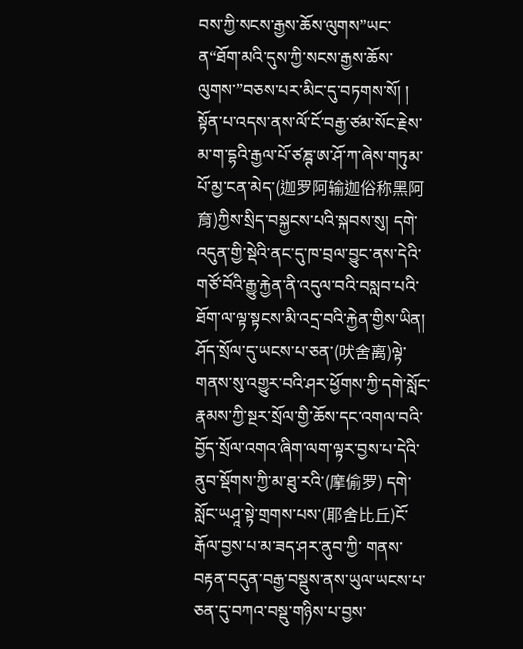བས་ཀྱི་སངས་རྒྱས་ཆོས་ལུགས”ཡང་ན“ཐོག་མའི་དུས་ཀྱི་སངས་རྒྱས་ཆོས་ལུགས་”བཅས་པར་མིང་དུ་བཏགས་སོ། །  སྟོན་པ་འདས་ནས་ལོ་ངོ་བརྒྱ་ཙམ་སོང་རྗེས་མ་ག་དྷའི་རྒྱལ་པོ་ཙཎྚ་ཨ་ཤོ་ཀ་ཞེས་གཏུམ་པོ་མྱ་ངན་མེད་(迦罗阿输迦俗称黑阿育)ཀྱིས་སྲིད་བསྐྱངས་པའི་སྐབས་སུ། དགེ་འདུན་གྱི་སྡེའི་ནང་དུ་ཁ་བྲལ་བྱུང་ནས་དེའི་གཙོ་བོའི་རྒྱུ་རྐྱེན་ནི་འདུལ་བའི་བསླབ་པའི་ཐོག་ལ་ལྟ་སྟངས་མི་འདྲ་བའི་རྐྱེན་གྱིས་ཡིན། ཤོད་སྲོལ་དུ་ཡངས་པ་ཅན་(吠舍离)ལྟེ་གནས་སུ་འགྱུར་བའི་ཤར་ཕྱོགས་ཀྱི་དགེ་སློང་རྣམས་ཀྱི་སྔར་སྲོལ་གྱི་ཆོས་དང་འགལ་བའི་བྱོད་སྲོལ་འགའ་ཞིག་ལག་ལྟར་བྱས་པ་དེའི་ནུབ་སྡོགས་ཀྱི་མ་ཐུ་རའི་(摩偷罗) དགེ་སློང་ཡཤཱ་སྟེ་གྲགས་པས་(耶舍比丘)ངོ་རྒོལ་བྱས་པ་མ་ཟད་ཤར་ནུབ་ཀྱི་ གནས་བརྟན་བདུན་བརྒྱ་བསྡུས་ནས་ཡུལ་ཡངས་པ་ཅན་དུ་བཀའ་བསྡུ་གཉིས་པ་བྱས་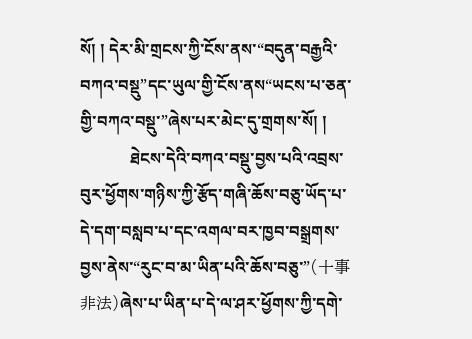སོ། ། དེར་མི་གྲངས་ཀྱི་ངོས་ནས་“བདུན་བརྒྱའི་བཀའ་བསྡུ”དང་ཡུལ་གྱི་ངོས་ནས“ཡངས་པ་ཅན་གྱི་བཀའ་བསྡུ་”ཞེས་པར་མེང་དུ་གྲགས་སོ། །
            ཐེངས་དེའི་བཀའ་བསྡུ་བྱས་པའི་འབྲས་བུར་ཕྱོགས་གཉིས་ཀྱི་རྩོད་གཞི་ཆོས་བཅུ་ཡོད་པ་དེ་དག་བསླབ་པ་དང་འགལ་བར་ཁྱབ་བསྒྲགས་བྱས་ནེས་“རུང་བ་མ་ཡིན་པའི་ཆོས་བཅུ་”(十事非法)ཞེས་པ་ཡིན་པ་དེ་ལ་ཤར་ཕྱོགས་ཀྱི་དགེ་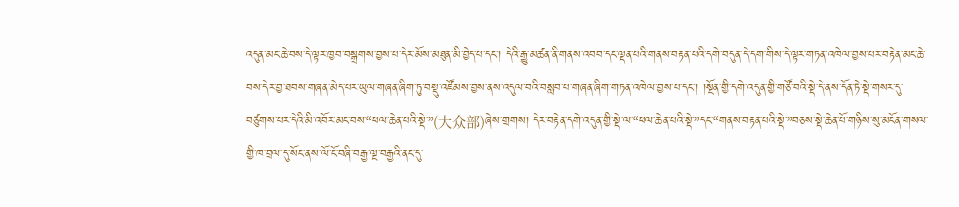འདུན་མང་ཆེ་བས་དེ་ལྟར་ཁྱབ་བསྒྲགས་བྱས་པ་དེར་མོས་མཐུན་མི་བྱེད་པ་དང་། དེའི་རྒྱུ་མཚན་ནི་གནས་འབབ་དང་ལྡན་པའི་གནས་བརྟན་པའི་དགེ་བདུན་དེ་དག་གིས་དེ་ལྟར་གཏན་འཁེལ་བྱས་པར་བརྟེན་མང་ཆེ་བས་དེར་བྱ་ཐབས་གཞན་མེད་པར་ཡུལ་གཞན་ཞིག་ཏུ་བསྡུ་འཛོམས་བྱས་ནས་འདུལ་བའི་བསླབ་པ་གཞན་ཞིག་གཏན་འཁེལ་བྱས་པ་དང་། །སྔོན་གྱི་དགེ་འདུན་གྱི་གཙོ་བའི་སྡེ་དེ་ནས་དོན་ཏེ་སྡེ་གསར་དུ་བཙུགས་པར་དེའི་མི་འབོར་མང་བས་“ཕལ་ཆེན་པའི་སྡེ་”(大众部)ཞེས་གྲགས། དེར་བརྟེན་དགེ་འདུན་གྱི་སྡེ་ལ་“ཕལ་ཆེན་པའི་སྡེ་”དང་“གནས་བརྟན་པའི་སྡེ་”བཅས་སྡེ་ཆེན་པོ་གཉིས་སུ་མངོན་གསལ་གྱི་ཁ་བྲལ་དུ་སོང་ནས་ལོ་ངོ་བཞི་བརྒྱ་ལྔ་བརྒྱའི་ནང་དུ་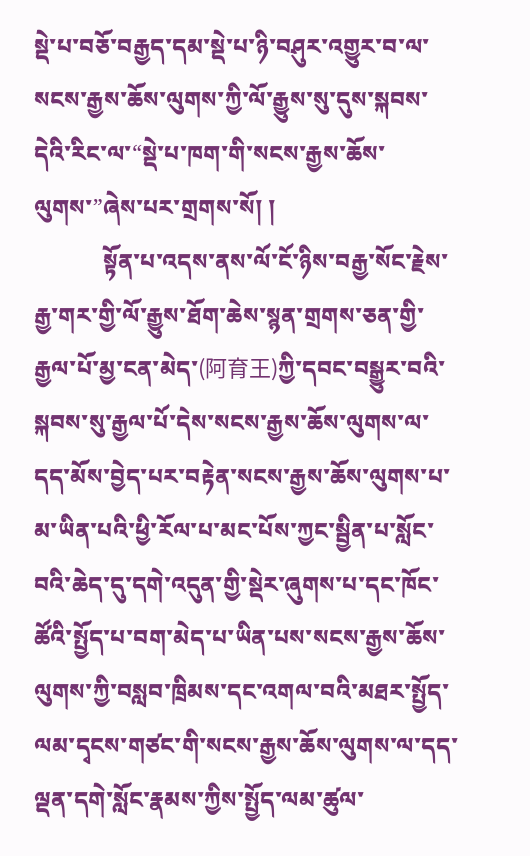སྡེ་པ་བཅོ་བརྒྱད་དམ་སྡེ་པ་ཉི་བཤུར་འགྱུར་བ་ལ་སངས་རྒྱས་ཆོས་ལུགས་ཀྱི་ལོ་རྒྱུས་སུ་དུས་སྐབས་དེའི་རིང་ལ་“སྡེ་པ་ཁག་གི་སངས་རྒྱས་ཆོས་ལུགས་”ཞེས་པར་གྲགས་སོ། །
            སྟོན་པ་འདས་ནས་ལོ་ངོ་ཉིས་བརྒྱ་སོང་རྗེས་རྒྱ་གར་གྱི་ལོ་རྒྱུས་ཐོག་ཆེས་སྙན་གྲགས་ཅན་གྱི་རྒྱལ་པོ་མྱ་ངན་མེད་(阿育王)ཀྱི་དབང་བསྒྱུར་བའི་སྐབས་སུ་རྒྱལ་པོ་དེས་སངས་རྒྱས་ཆོས་ལུགས་ལ་དད་མོས་བྱེད་པར་བརྟེན་སངས་རྒྱས་ཆོས་ལུགས་པ་མ་ཡིན་པའི་ཕྱི་རོལ་པ་མང་པོས་ཀྱང་སྦྱིན་པ་སློང་བའི་ཆེད་དུ་དགེ་འདུན་གྱི་སྡེར་ཞུགས་པ་དང་ཁོང་ཚོའི་སྤྱོད་པ་བག་མེད་པ་ཡིན་པས་སངས་རྒྱས་ཆོས་ལུགས་ཀྱི་བསླབ་ཁྲིམས་དང་འགལ་བའི་མཐར་སྤྱོད་ལམ་དྭངས་གཙང་གི་སངས་རྒྱས་ཆོས་ལུགས་ལ་དད་ལྡན་དགེ་སློང་རྣམས་ཀྱིས་སྤྱོད་ལམ་ཚུལ་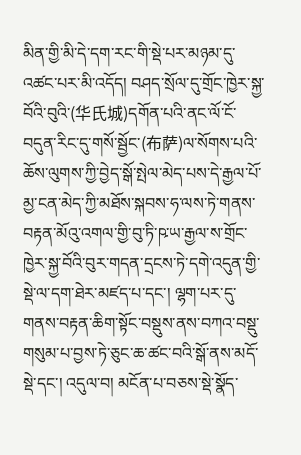མིན་གྱི་མི་དེ་དག་རང་གི་སྡེ་པར་མཉམ་དུ་འཚང་པར་མི་འདོད། བཤད་སྲོལ་དུ་གྲོང་ཁྱེར་སྐྱ་བོའི་བུའི་(华氏城)དགོན་པའི་ནང་ལོ་ངོ་བདུན་རིང་དུ་གསོ་སྦྱོང་(布萨)ལ་སོགས་པའི་ཆོས་ལུགས་ཀྱི་བྱེད་སྒོ་སྤེལ་མེད་པས་དེ་རྒྱལ་པོ་མྱ་ངན་མེད་ཀྱི་མཐོས་སྐབས་ཧ་ལས་ཏེ་གནས་བརྟན་མོའུ་འགལ་གྱི་བུ་ཏི་ཥ་ཡ་རྒྱལ་ས་གྲོང་ཁྱེར་སྐྱ་བོའི་བུར་གདན་དྲངས་ཏེ་དགེ་འདུན་གྱི་སྡེ་ལ་དག་ཐེར་མཛད་པ་དང་། ལྷག་པར་དུ་གནས་བརྟན་ཆིག་སྟོང་བསྡུས་ནས་བཀའ་བསྡུ་གསུམ་པ་བྱས་ཏེ་ཅུང་ཆ་ཚང་བའི་སྒོ་ནས་མདོ་སྡེ་དང་། འདུལ་བ། མངོན་པ་བཅས་སྡེ་སྣོད་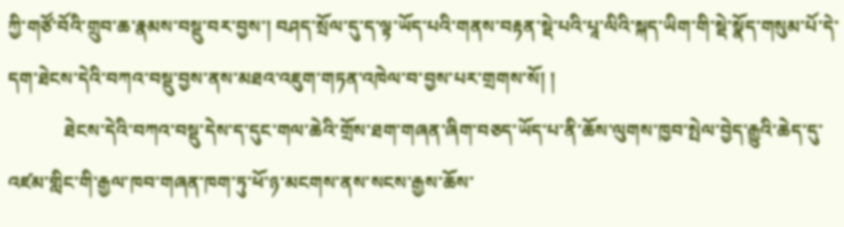ཀྱི་གཙོ་བོའི་གྲུབ་ཆ་རྣམས་བསྡུ་བར་བྱས་། བཤད་སྲོལ་དུ་ད་ལྟ་ཡོད་པའི་གནས་བརྟན་སྡེ་པའི་པཱ་ལིའི་སྐད་ཡིག་གི་སྡེ་སྣོད་གསུམ་པོ་དེ་དག་ཐེངས་དེའི་བཀའ་བསྡུ་བྱས་ནས་མཐའ་འཇུག་གཏན་འཁེལ་བ་བྱས་པར་གྲགས་སོ། །
            ཐེངས་དེའི་བཀའ་བསྡུ་དེས་ད་དུང་གལ་ཆེའི་གྲོས་ཐག་གཞན་ཞིག་བཅད་ཡོད་པ་ནི་ཆོས་ལུགས་ཁྱབ་སྤེལ་བྱེད་རྒྱུའི་ཆེད་དུ་འཛམ་གླིང་གི་རྒྱལ་ཁབ་གཞན་ཁག་ཏུ་ཕོ་ཉ་མངགས་ནས་སངས་རྒྱས་ཆོས་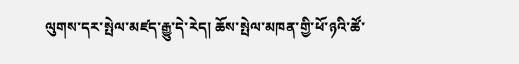ལུགས་དར་སྤེལ་མཛད་རྒྱུ་དེ་རེད། ཆོས་སྤེལ་མཁན་གྱི་ཕོ་ཉའི་ཚོ་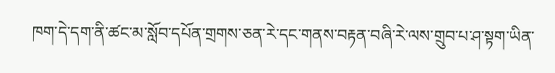ཁག་དེ་དག་ནི་ཚང་མ་སློབ་དཔོན་གྲགས་ཅན་རེ་དང་གནས་བརྟན་བཞི་རེ་ལས་གྲུབ་པ་ཤ་སྟག་ཡིན་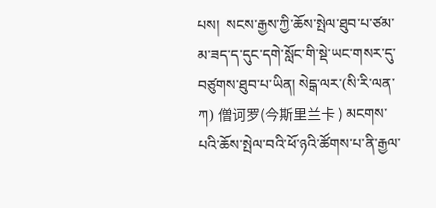པས།  སངས་རྒྱས་ཀྱི་ཆོས་སྤེལ་ཐུབ་པ་ཙམ་མ་ཟད་ད་དུང་དགེ་སློང་གི་སྡེ་ཡང་གསར་དུ་བཙུགས་ཐུབ་པ་ཡིན། སེདྒ་ལར་(སི་རི་ལན་ཀ) 僧诃罗(今斯里兰卡 ) མངགས་པའི་ཆོས་སྤེལ་བའི་ཕོ་ཉའི་ཚོགས་པ་ནི་རྒྱལ་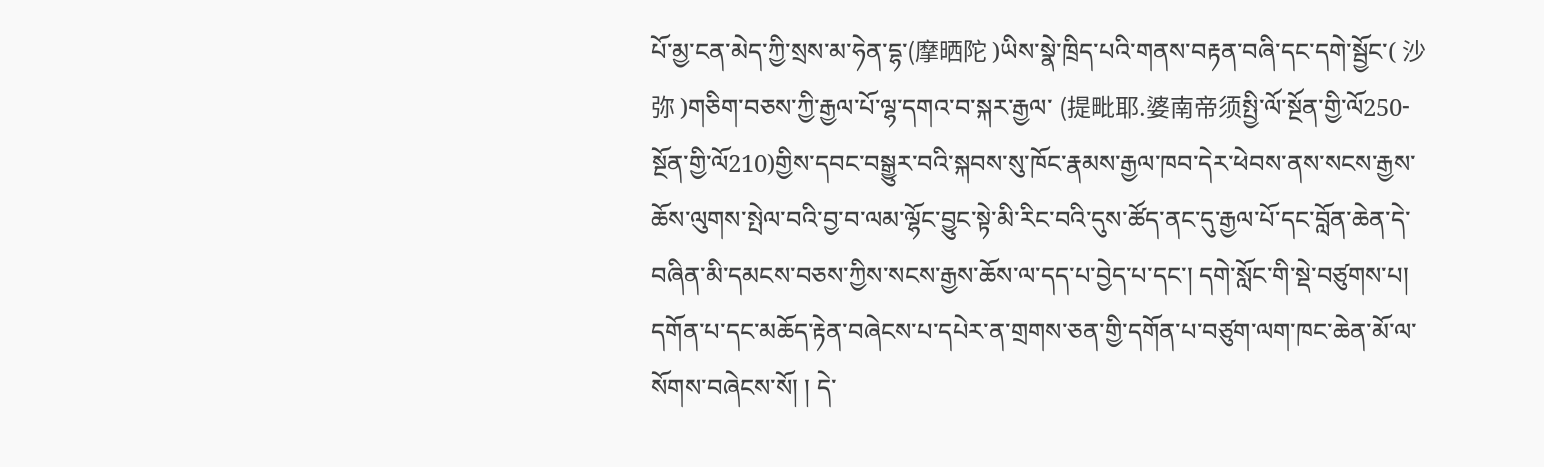པོ་མྱ་ངན་མེད་ཀྱི་སྲས་མ་ཧེན་དྷ་(摩晒陀 )ཡིས་སྣེ་ཁྲིད་པའི་གནས་བརྟན་བཞི་དང་དགེ་སྦྱོང་( 沙弥 )གཅིག་བཅས་ཀྱི་རྒྱལ་པོ་ལྷ་དགའ་བ་སྐར་རྒྱལ་ (提毗耶.婆南帝须སྤྱི་ལོ་སྔོན་གྱི་ལོ250-སྔོན་གྱི་ལོ210)གྱིས་དབང་བསྒྱུར་བའི་སྐབས་སུ་ཁོང་རྣམས་རྒྱལ་ཁབ་དེར་ཕེབས་ནས་སངས་རྒྱས་ཆོས་ལུགས་སྤེལ་བའི་བྱ་བ་ལམ་ལྷོང་བྱུང་སྟེ་མི་རིང་བའི་དུས་ཚོད་ནང་དུ་རྒྱལ་པོ་དང་བློན་ཆེན་དེ་བཞིན་མི་དམངས་བཅས་ཀྱིས་སངས་རྒྱས་ཆོས་ལ་དད་པ་བྱེད་པ་དང་། དགེ་སློང་གི་སྡེ་བཙུགས་པ། དགོན་པ་དང་མཆོད་རྟེན་བཞེངས་པ་དཔེར་ན་གྲགས་ཅན་གྱི་དགོན་པ་བཙུག་ལག་ཁང་ཆེན་མོ་ལ་སོགས་བཞེངས་སོ། ། དེ་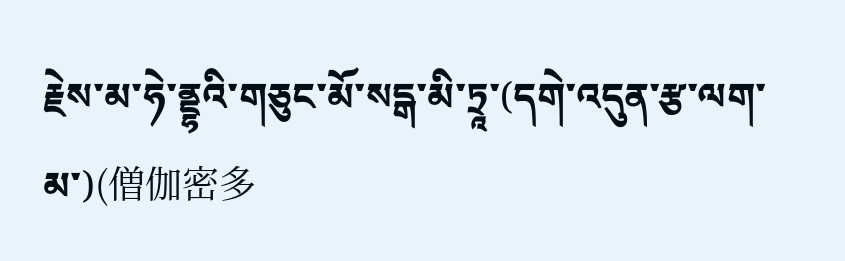རྗེས་མ་ཧེ་ནྡྷའི་གཅུང་མོ་སདྒ་མི་ཏྲཱ་(དགེ་འདུན་རྩ་ལག་མ་)(僧伽密多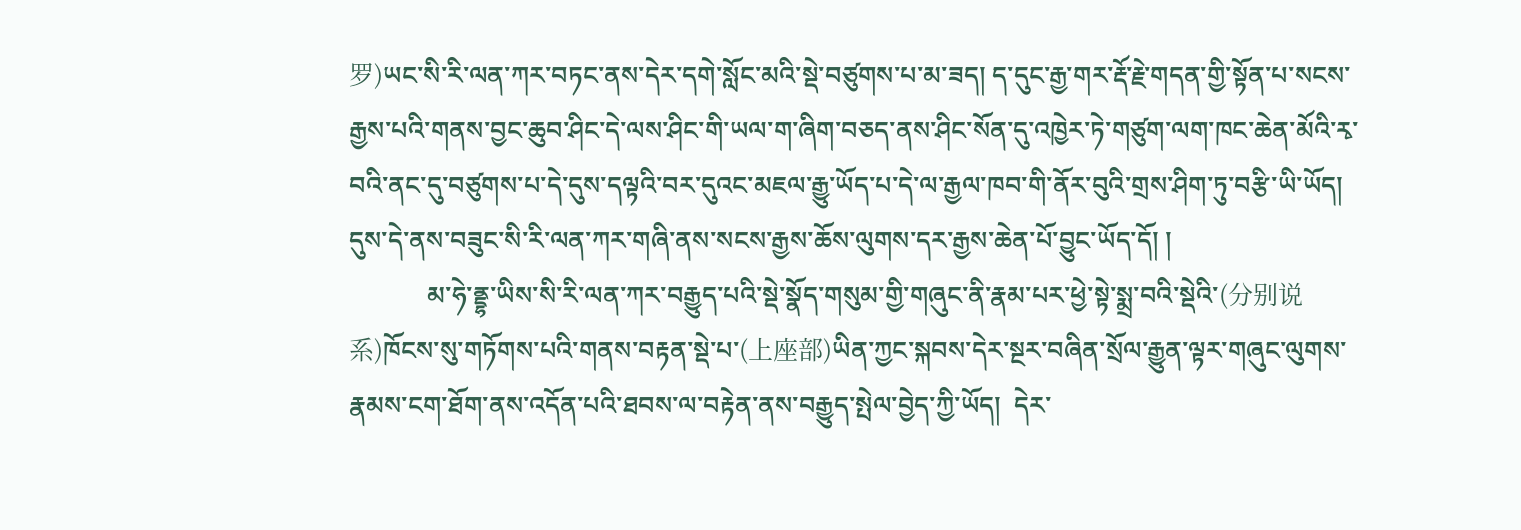罗)ཡང་སི་རི་ལན་ཀར་བཏང་ནས་དེར་དགེ་སློང་མའི་སྡེ་བཙུགས་པ་མ་ཟད། ད་དུང་རྒྱ་གར་རྡོ་རྗེ་གདན་གྱི་སྟོན་པ་སངས་རྒྱས་པའི་གནས་བྱང་ཆུབ་ཤིང་དེ་ལས་ཤིང་གི་ཡལ་ག་ཞིག་བཅད་ནས་ཤིང་སོན་དུ་འཁྱེར་ཏེ་གཙུག་ལག་ཁང་ཆེན་མོའི་རྭ་བའི་ནང་དུ་བཙུགས་པ་དེ་དུས་དལྟའི་བར་དུའང་མཇལ་རྒྱུ་ཡོད་པ་དེ་ལ་རྒྱལ་ཁབ་གི་ནོར་བུའི་གྲས་ཤིག་ཏུ་བརྩི་ཡི་ཡོད། དུས་དེ་ནས་བཟུང་སི་རི་ལན་ཀར་གཞི་ནས་སངས་རྒྱས་ཆོས་ལུགས་དར་རྒྱས་ཆེན་པོ་བྱུང་ཡོད་དོ། །
            མ་ཧེ་ནྡྷ་ཡིས་སི་རི་ལན་ཀར་བརྒྱུད་པའི་སྡེ་སྣོད་གསུམ་གྱི་གཞུང་ནི་རྣམ་པར་ཕྱེ་སྟེ་སྨྲ་བའི་སྡེའི་(分别说系)ཁོངས་སུ་གཏོགས་པའི་གནས་བརྟན་སྡེ་པ་(上座部)ཡིན་ཀྱང་སྐབས་དེར་སྔར་བཞིན་སྲོལ་རྒྱུན་ལྟར་གཞུང་ལུགས་རྣམས་ངག་ཐོག་ནས་འདོན་པའི་ཐབས་ལ་བརྟེན་ནས་བརྒྱུད་སྤེལ་བྱེད་ཀྱི་ཡོད།  དེར་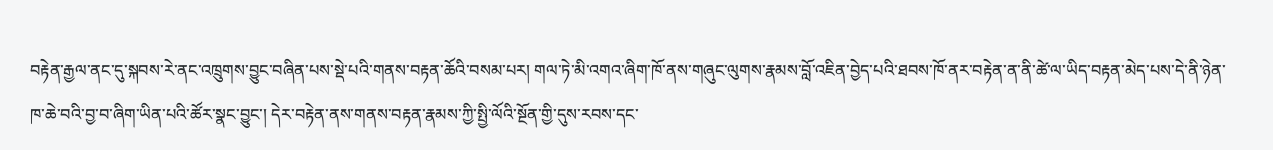བརྟེན་རྒྱལ་ནང་དུ་སྐབས་རེ་ནང་འཁྲུགས་བྱུང་བཞིན་པས་སྡེ་པའི་གནས་བརྟན་ཆོའི་བསམ་པར། གལ་ཏེ་མི་འགའ་ཞིག་ཁོ་ནས་གཞུང་ལུགས་རྣམས་བློ་འཇིན་བྱེད་པའི་ཐབས་ཁོ་ནར་བརྟེན་ན་ནི་ཚེ་ལ་ཡིད་བརྟན་མེད་པས་དེ་ནི་ཉེན་ཁ་ཆེ་བའི་བྱ་བ་ཞིག་ཡིན་པའི་ཚོར་སྣང་བྱུང་། དེར་བརྟེན་ནས་གནས་བརྟན་རྣམས་ཀྱི་སྤྱི་ལོའི་སྔོན་གྱི་དུས་རབས་དང་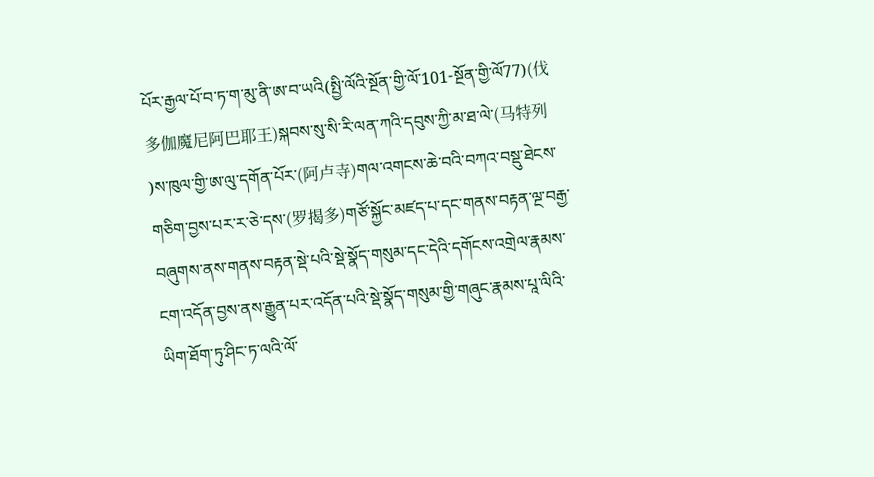པོར་རྒྱལ་པོ་བ་ཏ་ག་མུ་ནི་ཨ་བ་ཡའི(སྤྱི་ལོའི་སྔོན་གྱི་ལོ་101-སྔོན་གྱི་ལོ77)(伐多伽魔尼阿巴耶王)སྐབས་སུ་སི་རི་ལན་ཀའི་དབུས་ཀྱི་མ་ཐ་ལེ་(马特列 )ས་ཁུལ་གྱི་ཨ་ལུ་དགོན་པོར་(阿卢寺)གལ་འགངས་ཆེ་བའི་བཀའ་བསྡུ་ཐེངས་གཅིག་བྱས་པར་ར་ཅེ་དས་(罗揭多)གཙོ་སྐྱོང་མཛད་པ་དང་གནས་བརྟན་ལྔ་བརྒྱ་བཞུགས་ནས་གནས་བརྟན་སྡེ་པའི་སྡེ་སྣོད་གསུམ་དང་དེའི་དགོངས་འགྲེལ་རྣམས་ངག་འདོན་བྱས་ནས་རྒྱུན་པར་འདོན་པའི་སྡེ་སྣོད་གསུམ་གྱི་གཞུང་རྣམས་པཱ་ལིའི་ཡིག་ཐོག་ཏུ་ཤིང་ཏ་ལའི་ལོ་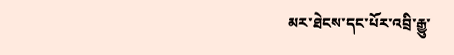མར་ཐེངས་དང་པོར་འབྲི་རྒྱུ་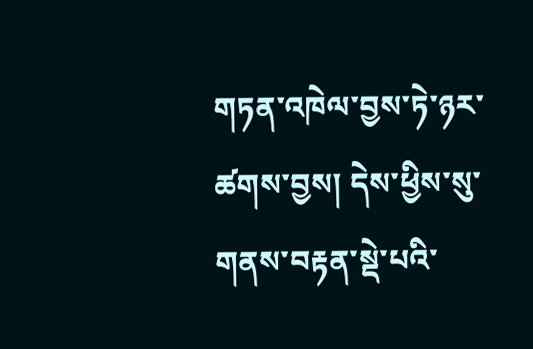གཏན་འཁེལ་བྱས་ཏེ་ཉར་ཚགས་བྱས། དེས་ཕྱིས་སུ་གནས་བརྟན་སྡེ་པའི་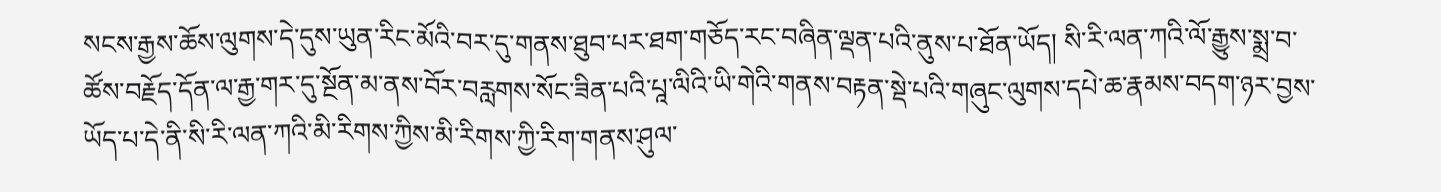སངས་རྒྱས་ཆོས་ལུགས་དེ་དུས་ཡུན་རིང་མོའི་བར་དུ་གནས་ཐུབ་པར་ཐག་གཅོད་རང་བཞིན་ལྡན་པའི་ནུས་པ་ཐོན་ཡོད། སི་རི་ལན་ཀའི་ལོ་རྒྱུས་སྨྲ་བ་ཚོས་བརྗོད་དོན་ལ་རྒྱ་གར་དུ་སྔོན་མ་ནས་བོར་བརླགས་སོང་ཟིན་པའི་པཱ་ལིའི་ཡི་གེའི་གནས་བརྟན་སྡེ་པའི་གཞུང་ལུགས་དཔེ་ཆ་རྣམས་བདག་ཉར་བྱས་ཡོད་པ་དེ་ནི་སི་རི་ལན་ཀའི་མི་རིགས་ཀྱིས་མི་རིགས་ཀྱི་རིག་གནས་ཤུལ་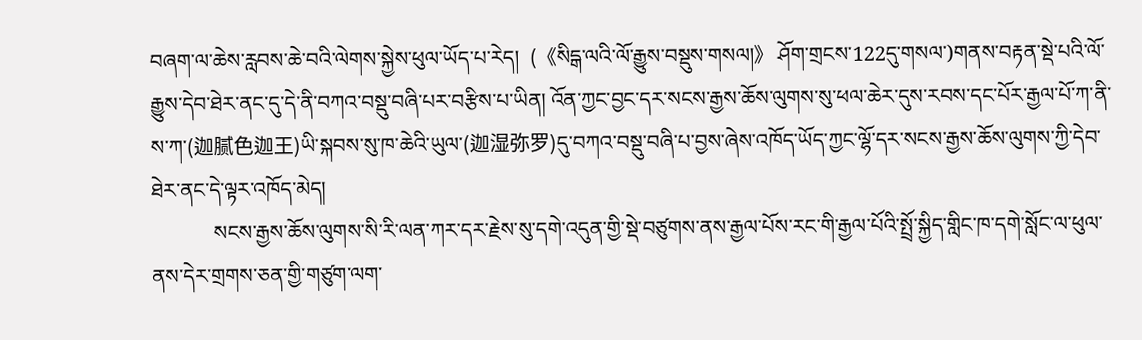བཞག་ལ་ཆེས་རླབས་ཆེ་བའི་ལེགས་སྐྱེས་ཕུལ་ཡོད་པ་རེད།  (《སིདྒ་ལའི་ལོ་རྒྱུས་བསྡུས་གསལ།》 ཤོག་གྲངས་122དུ་གསལ་)གནས་བརྟན་སྡེ་པའི་ལོ་རྒྱུས་དེབ་ཐེར་ནང་དུ་དེ་ནི་བཀའ་བསྡུ་བཞི་པར་བརྩིས་པ་ཡིན། འོན་ཀྱང་བྱང་དར་སངས་རྒྱས་ཆོས་ལུགས་སུ་ཕལ་ཆེར་དུས་རབས་དང་པོར་རྒྱལ་པོ་ཀ་ནི་ས་ཀ་(迦腻色迦王)ཡི་སྐབས་སུ་ཁ་ཆེའི་ཡུལ་(迦湿弥罗)དུ་བཀའ་བསྡུ་བཞི་པ་བྱས་ཞེས་འཁོད་ཡོད་ཀྱང་ལྷོ་དར་སངས་རྒྱས་ཆོས་ལུགས་ཀྱི་དེབ་ཐེར་ནང་དེ་ལྟར་འཁོད་མེད།
            སངས་རྒྱས་ཆོས་ལུགས་སི་རི་ལན་ཀར་དར་རྗེས་སུ་དགེ་འདུན་གྱི་སྡེ་བཙུགས་ནས་རྒྱལ་པོས་རང་གི་རྒྱལ་པོའི་སྤྲོ་སྐྱིད་གླིང་ཁ་དགེ་སློང་ལ་ཕུལ་ནས་དེར་གྲགས་ཅན་གྱི་གཙུག་ལག་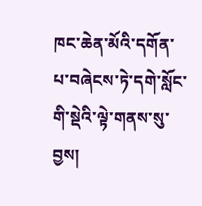ཁང་ཆེན་མོའི་དགོན་པ་བཞེངས་ཏེ་དགེ་སློང་གི་སྡེའི་ལྟེ་གནས་སུ་བྱས།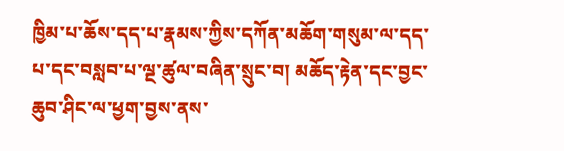ཁྱིམ་པ་ཆོས་དད་པ་རྣམས་ཀྱིས་དཀོན་མཆོག་གསུམ་ལ་དད་པ་དང་བསླབ་པ་ལྔ་ཚུལ་བཞིན་སྲུང་བ། མཆོད་རྟེན་དང་བྱང་ཆུབ་ཤིང་ལ་ཕྱག་བྱས་ནས་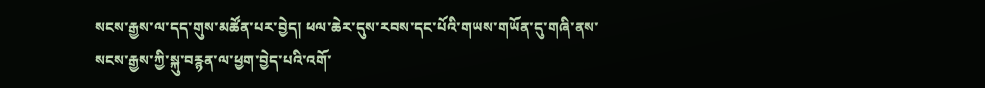སངས་རྒྱས་ལ་དད་གུས་མཚོན་པར་བྱེད། ཕལ་ཆེར་དུས་རབས་དང་པོའི་གཡས་གཡོན་དུ་གཞི་ནས་སངས་རྒྱས་ཀྱི་སྐུ་བརྙན་ལ་ཕྱག་བྱེད་པའི་འགོ་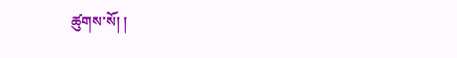ཚུགས་སོ། །